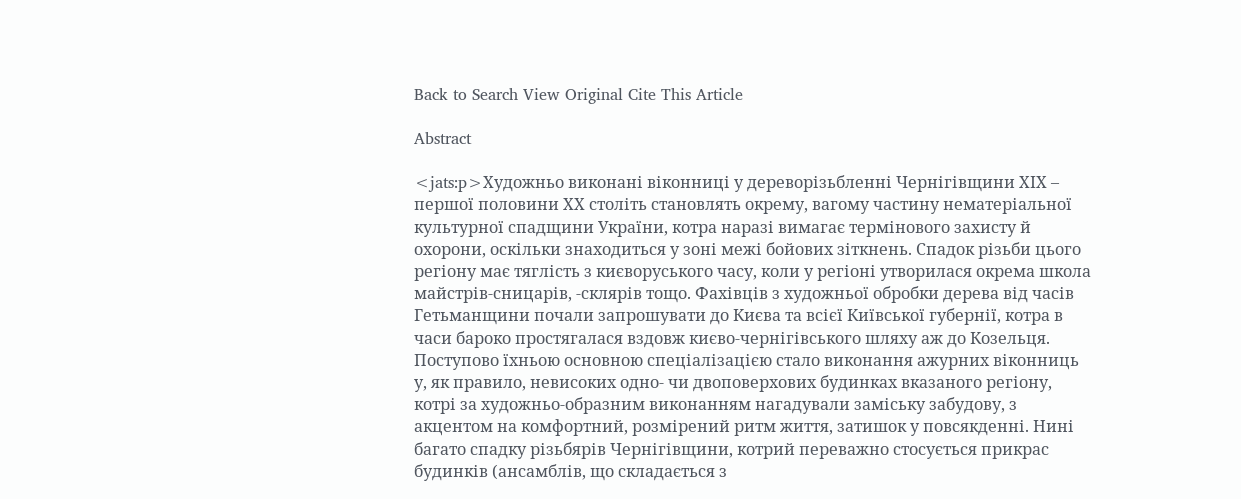Back to Search View Original Cite This Article

Abstract

<jats:p>Художньо виконані віконниці у дереворізьбленні Чернігівщини ХІХ – першої половини ХХ століть становлять окрему, вагому частину нематеріальної культурної спадщини України, котра наразі вимагає термінового захисту й охорони, оскільки знаходиться у зоні межі бойових зіткнень. Спадок різьби цього регіону має тяглість з києворуського часу, коли у регіоні утворилася окрема школа майстрів-сницарів, -склярів тощо. Фахівців з художньої обробки дерева від часів Гетьманщини почали запрошувати до Києва та всієї Київської губернії, котра в часи бароко простягалася вздовж києво-чернігівського шляху аж до Козельця. Поступово їхньою основною спеціалізацією стало виконання ажурних віконниць у, як правило, невисоких одно- чи двоповерхових будинках вказаного регіону, котрі за художньо-образним виконанням нагадували заміську забудову, з акцентом на комфортний, розмірений ритм життя, затишок у повсякденні. Нині багато спадку різьбярів Чернігівщини, котрий переважно стосується прикрас будинків (ансамблів, що складається з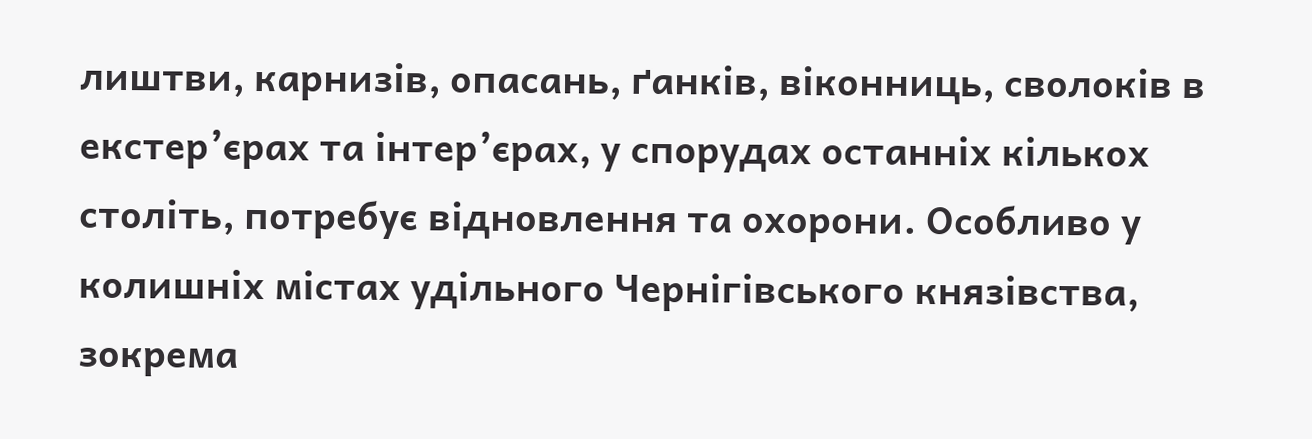лиштви, карнизів, опасань, ґанків, віконниць, сволоків в екстер’єрах та інтер’єрах, у спорудах останніх кількох століть, потребує відновлення та охорони. Особливо у колишніх містах удільного Чернігівського князівства, зокрема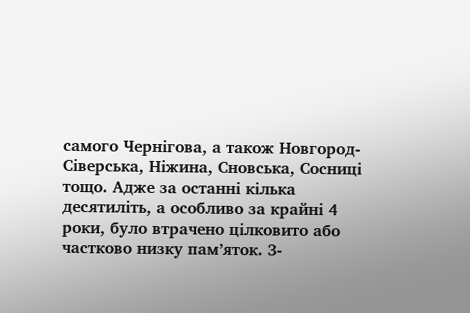самого Чернігова, а також Новгород-Сіверська, Ніжина, Сновська, Сосниці тощо. Адже за останні кілька десятиліть, а особливо за крайні 4 роки, було втрачено цілковито або частково низку пам’яток. З-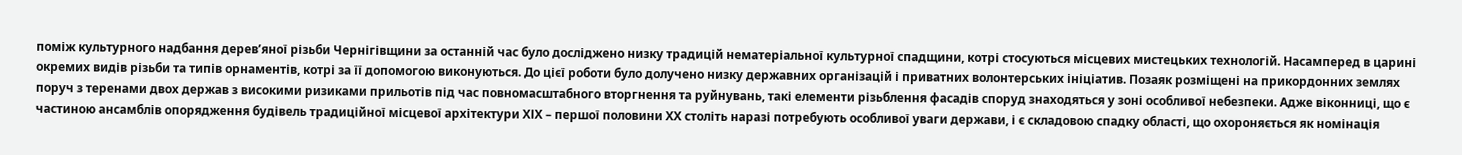поміж культурного надбання дерев’яної різьби Чернігівщини за останній час було досліджено низку традицій нематеріальної культурної спадщини, котрі стосуються місцевих мистецьких технологій. Насамперед в царині окремих видів різьби та типів орнаментів, котрі за її допомогою виконуються. До цієї роботи було долучено низку державних організацій і приватних волонтерських ініціатив. Позаяк розміщені на прикордонних землях поруч з теренами двох держав з високими ризиками прильотів під час повномасштабного вторгнення та руйнувань, такі елементи різьблення фасадів споруд знаходяться у зоні особливої небезпеки. Адже віконниці, що є частиною ансамблів опорядження будівель традиційної місцевої архітектури ХІХ – першої половини ХХ століть наразі потребують особливої уваги держави, і є складовою спадку області, що охороняється як номінація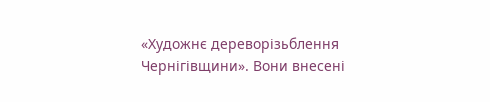«Художнє дереворізьблення Чернігівщини». Вони внесені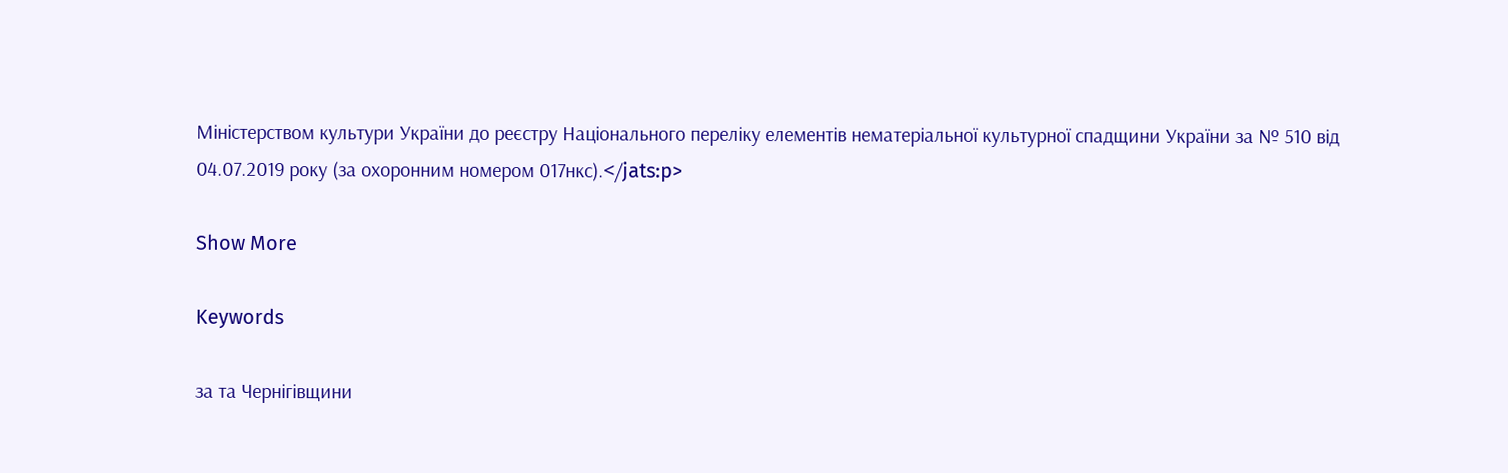Міністерством культури України до реєстру Національного переліку елементів нематеріальної культурної спадщини України за № 510 від 04.07.2019 року (за охоронним номером 017нкс).</jats:p>

Show More

Keywords

за та Чернігівщини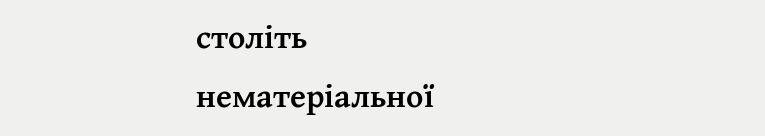століть нематеріальної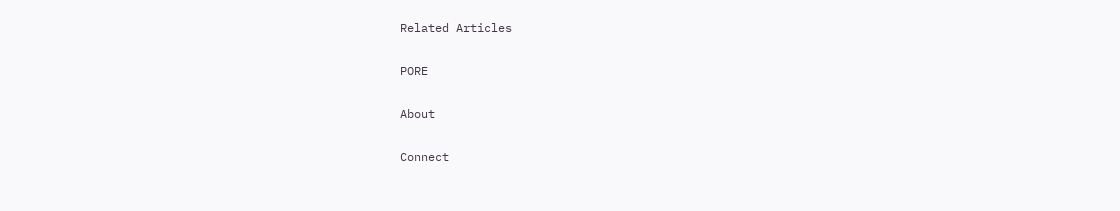Related Articles

PORE

About

Connect